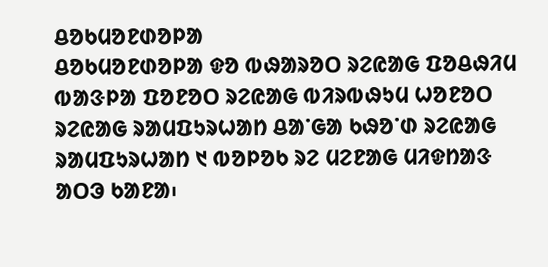ᱪᱚᱠᱢᱚᱱᱰᱚᱞᱟ
ᱪᱚᱠᱢᱚᱱᱰᱚᱞᱟ ᱫᱚ ᱵᱷᱟᱨᱚᱛ ᱨᱮᱭᱟᱜ ᱯᱚᱪᱷᱤᱢ ᱵᱟᱝᱞᱟ ᱯᱚᱱᱚᱛ ᱨᱮᱭᱟᱜ ᱵᱤᱨᱵᱷᱩᱢ ᱦᱚᱱᱚᱛ ᱨᱮᱭᱟᱜ ᱨᱟᱢᱯᱩᱨᱦᱟᱴ ᱪᱟᱸᱜᱟ ᱠᱷᱚᱸᱰ ᱨᱮᱭᱟᱜ ᱨᱟᱢᱯᱩᱨᱦᱟᱴ ᱑ ᱵᱚᱞᱚᱠ ᱨᱮ ᱢᱮᱱᱟᱜ ᱢᱤᱫᱴᱟᱝ ᱟᱛᱳ ᱠᱟᱱᱟ᱾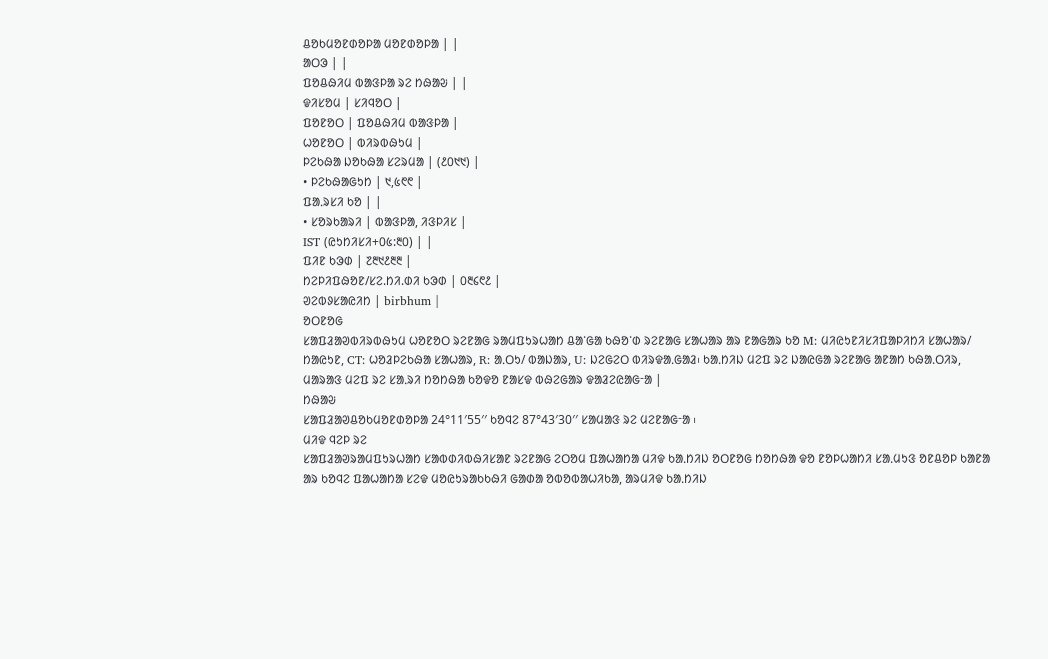ᱪᱚᱠᱢᱚᱱᱰᱚᱞᱟ ᱢᱚᱱᱰᱚᱞᱟ | |
ᱟᱛᱳ | |
ᱯᱚᱪᱷᱤᱢ ᱵᱟᱝᱞᱟ ᱨᱮ ᱴᱷᱟᱶ | |
ᱫᱤᱥᱚᱢ | ᱥᱤᱧᱚᱛ |
ᱯᱚᱱᱚᱛ | ᱯᱚᱪᱷᱤᱢ ᱵᱟᱝᱞᱟ |
ᱦᱚᱱᱚᱛ | ᱵᱤᱨᱵᱷᱩᱢ |
ᱞᱮᱠᱷᱟ ᱡᱚᱠᱷᱟ ᱥᱮᱨᱢᱟ | (᱒᱐᱑᱑) |
• ᱞᱮᱠᱷᱟᱜᱩᱴ | ᱑,᱕᱖᱖ |
ᱯᱟᱹᱨᱥᱤ ᱠᱚ | |
• ᱥᱚᱨᱠᱟᱨᱤ | ᱵᱟᱝᱞᱟ, ᱤᱝᱞᱤᱥ |
IST (ᱭᱩᱴᱤᱥᱤ+᱐᱕:᱓᱐) | |
ᱯᱤᱱ ᱠᱳᱰ | ᱗᱓᱑᱒᱓᱓ |
ᱴᱮᱞᱤᱯᱷᱚᱱ/ᱥᱮ.ᱴᱤ.ᱰᱤ ᱠᱳᱰ | ᱐᱓᱔᱖᱒ |
ᱣᱮᱵᱽᱥᱟᱭᱤᱴ | birbhum |
ᱚᱛᱱᱚᱜ
ᱥᱟᱯᱲᱟᱣᱵᱤᱨᱵᱷᱩᱢ ᱦᱚᱱᱚᱛ ᱨᱮᱱᱟᱜ ᱨᱟᱢᱯᱩᱨᱦᱟᱴ ᱪᱟᱸᱜᱟ ᱠᱷᱚᱸᱰ ᱨᱮᱱᱟᱜ ᱥᱟᱦᱟᱨ ᱟᱨ ᱱᱟᱜᱟᱨ ᱠᱚ M: ᱢᱤᱭᱩᱱᱤᱥᱤᱯᱟᱞᱤᱴᱤ ᱥᱟᱦᱟᱨ/ ᱴᱟᱭᱩᱱ, CT: ᱦᱚᱲᱞᱮᱠᱷᱟ ᱥᱟᱦᱟᱨ, R: ᱟᱹᱛᱩ/ ᱵᱟᱡᱟᱨ, U: ᱡᱮᱜᱮᱛ ᱵᱤᱨᱫᱟᱹᱜᱟᱲ᱾ ᱠᱟᱹᱴᱤᱡ ᱢᱮᱯ ᱨᱮ ᱡᱟᱭᱜᱟ ᱨᱮᱱᱟᱜ ᱟᱱᱟᱴ ᱠᱷᱟᱹᱛᱤᱨ, ᱢᱟᱨᱟᱝ ᱢᱮᱯ ᱨᱮ ᱥᱟᱹᱨᱤ ᱴᱚᱴᱷᱟ ᱠᱚᱫᱚ ᱱᱟᱥᱫ ᱵᱷᱮᱜᱟᱨ ᱫᱟᱲᱮᱭᱟᱜᱼᱟ |
ᱴᱷᱟᱶ
ᱥᱟᱯᱲᱟᱣᱪᱚᱠᱢᱚᱱᱰᱚᱞᱟ 24°11′55′′ ᱠᱚᱧᱮ 87°43′30′′ ᱥᱟᱢᱟᱝ ᱨᱮ ᱢᱮᱱᱟᱜᱼᱟ ᱾
ᱢᱤᱫ ᱧᱮᱞ ᱨᱮ
ᱥᱟᱯᱲᱟᱣᱨᱟᱢᱯᱩᱨᱦᱟᱴ ᱥᱟᱵᱰᱤᱵᱷᱤᱥᱟᱱ ᱨᱮᱱᱟᱜ ᱮᱛᱚᱢ ᱯᱟᱦᱟᱴᱟ ᱢᱤᱫ ᱠᱟᱹᱴᱤᱡ ᱚᱛᱱᱚᱜ ᱴᱚᱴᱷᱟ ᱫᱚ ᱱᱚᱞᱦᱟᱴᱤ ᱥᱟᱹᱢᱩᱝ ᱚᱱᱪᱚᱞ ᱠᱟᱱᱟ ᱟᱨ ᱠᱚᱧᱮ ᱯᱟᱦᱟᱴᱟ ᱥᱮᱫ ᱢᱚᱭᱩᱨᱟᱠᱠᱷᱤ ᱜᱟᱰᱟ ᱚᱵᱚᱵᱟᱦᱤᱠᱟ, ᱟᱨᱢᱤᱫ ᱠᱟᱹᱴᱤᱡ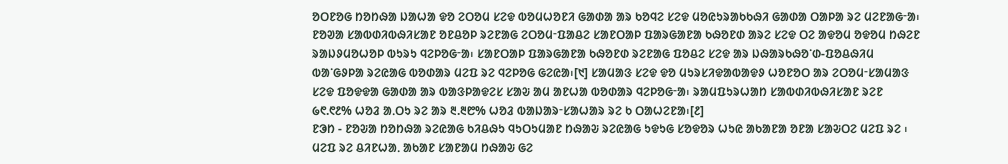ᱚᱛᱱᱚᱜ ᱴᱚᱴᱷᱟ ᱡᱟᱦᱟ ᱫᱚ ᱮᱛᱚᱢ ᱥᱮᱫ ᱵᱚᱢᱦᱚᱱᱤ ᱜᱟᱰᱟ ᱟᱨ ᱠᱚᱧᱮ ᱥᱮᱫ ᱢᱚᱭᱩᱨᱟᱠᱠᱷᱤ ᱜᱟᱰᱟ ᱛᱟᱞᱟ ᱨᱮ ᱢᱮᱱᱟᱜᱼᱟ᱾ ᱱᱚᱣᱟ ᱥᱟᱵᱰᱤᱵᱷᱤᱥᱟᱱ ᱚᱱᱪᱚᱞ ᱨᱮᱱᱟᱜ ᱮᱛᱚᱢᱼᱯᱟᱪᱮ ᱥᱟᱱᱛᱟᱞ ᱯᱟᱨᱜᱟᱱᱟ ᱠᱷᱚᱱᱰ ᱟᱨᱮ ᱥᱮᱫ ᱛᱮ ᱟᱫᱚᱢ ᱚᱫᱚᱢ ᱴᱷᱮᱱ ᱨᱟᱡᱽᱢᱚᱦᱚᱞ ᱵᱩᱨᱩ ᱧᱮᱞᱚᱜᱼᱟ᱾ ᱥᱟᱱᱛᱟᱞ ᱯᱟᱨᱜᱟᱱᱟ ᱠᱷᱚᱱᱰ ᱨᱮᱱᱟᱜ ᱯᱚᱪᱮ ᱥᱮᱫ ᱟᱨ ᱡᱷᱟᱨᱠᱷᱚᱸᱰ-ᱯᱚᱪᱷᱤᱢ ᱵᱟᱸᱜᱽᱞᱟ ᱨᱮᱭᱟᱜ ᱵᱚᱰᱟᱨ ᱢᱮᱯ ᱨᱮ ᱧᱮᱞᱚᱜ ᱜᱮᱭᱟ᱾[᱑] ᱥᱟᱢᱟᱝ ᱥᱮᱫ ᱫᱚ ᱢᱩᱨᱥᱤᱫᱟᱵᱟᱫᱽ ᱦᱚᱱᱚᱛ ᱟᱨ ᱮᱛᱚᱢᱼᱥᱟᱢᱟᱝ ᱥᱮᱫ ᱯᱚᱫᱫᱟ ᱜᱟᱰᱟ ᱟᱨ ᱵᱟᱝᱞᱟᱫᱮᱥ ᱥᱟᱶ ᱟᱢ ᱟᱱᱦᱟ ᱵᱚᱰᱟᱨ ᱧᱮᱞᱚᱜᱼᱟ᱾ ᱨᱟᱢᱯᱩᱨᱦᱟᱴ ᱥᱟᱵᱰᱤᱵᱷᱤᱥᱟᱱ ᱨᱮᱱ ᱙᱖.᱖᱒% ᱦᱚᱲ ᱟᱹᱛᱩ ᱨᱮ ᱟᱨ ᱓.᱓᱘% ᱦᱚᱲ ᱵᱟᱡᱟᱨᱼᱥᱟᱦᱟᱨ ᱨᱮ ᱠ ᱛᱟᱦᱮᱱᱟ᱾[᱒]
ᱱᱳᱴ - ᱱᱚᱶᱟ ᱴᱚᱴᱷᱟ ᱨᱮᱭᱟᱜ ᱠᱤᱪᱷᱩ ᱧᱩᱛᱩᱢᱟᱱ ᱴᱷᱟᱶ ᱨᱮᱭᱟᱜ ᱩᱫᱩᱜ ᱥᱚᱫᱚᱨ ᱦᱩᱭ ᱟᱠᱟᱱᱟ ᱚᱱᱟ ᱥᱟᱶᱛᱮ ᱢᱮᱯ ᱨᱮ ᱾ ᱢᱮᱯ ᱨᱮ ᱪᱤᱱᱦᱟᱹ ᱟᱠᱟᱱ ᱥᱟᱱᱟᱢ ᱴᱷᱟᱶ ᱜᱮ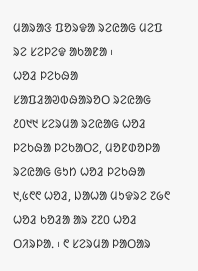ᱢᱟᱨᱟᱝ ᱯᱚᱨᱫᱟ ᱨᱮᱭᱟᱜ ᱢᱮᱯ ᱨᱮ ᱥᱮᱞᱮᱫ ᱟᱠᱟᱱᱟ ᱾
ᱦᱚᱲ ᱞᱮᱠᱷᱟ
ᱥᱟᱯᱲᱟᱣᱵᱷᱟᱨᱚᱛ ᱨᱮᱭᱟᱜ ᱒᱐᱑᱑ ᱥᱮᱨᱢᱟ ᱨᱮᱭᱟᱜ ᱦᱚᱲ ᱞᱮᱠᱷᱟ ᱞᱮᱠᱟᱛᱮ, ᱢᱚᱱᱰᱚᱞᱟ ᱨᱮᱭᱟᱜ ᱜᱩᱴ ᱦᱚᱲ ᱞᱮᱠᱷᱟ ᱑,᱕᱖᱖ ᱦᱚᱲ, ᱡᱟᱦᱟ ᱢᱩᱫᱨᱮ ᱗᱙᱖ ᱦᱚᱲ ᱠᱚᱲᱟ ᱟᱨ ᱗᱗᱐ ᱦᱚᱲ ᱛᱤᱨᱞᱟᱹ ᱾ ᱖ ᱥᱮᱨᱢᱟ ᱞᱟᱛᱟᱨ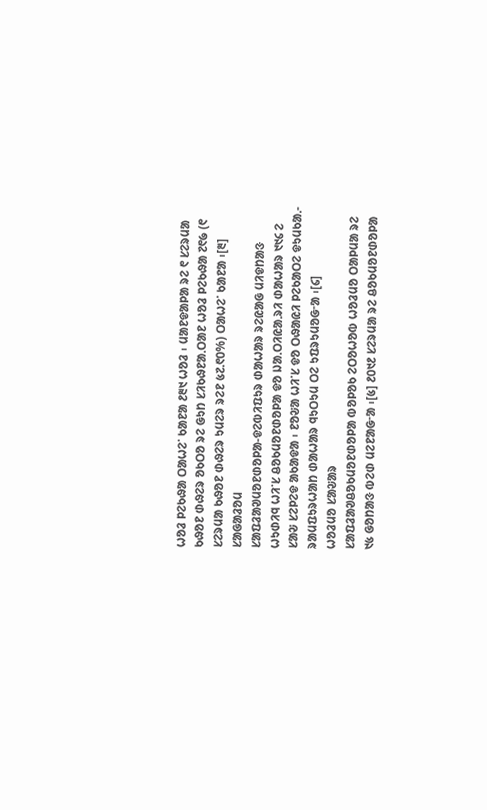ᱦᱚᱲ ᱞᱮᱠᱷᱟ ᱛᱟᱦᱮᱸ ᱠᱟᱱᱟ ᱒᱓᱑ ᱦᱚᱲ ᱾ ᱢᱟᱱᱫᱟᱞᱟ ᱨᱮ ᱖ ᱥᱮᱨᱢᱟ ᱠᱷᱚᱱ ᱰᱷᱮᱨ ᱚᱠᱛᱚ ᱨᱮ ᱜᱩᱴ ᱥᱤᱠᱷᱱᱟᱹᱛᱟᱱ ᱦᱚᱲ ᱞᱮᱠᱷᱟ ᱗᱖᱙ (᱖ ᱥᱮᱨᱢᱟ ᱠᱷᱚᱱ ᱰᱷᱮᱨ ᱩᱢᱮᱨ ᱨᱮᱱ ᱕᱗.᱖᱐%) ᱛᱟᱦᱮᱸ ᱠᱟᱱᱟ ᱾[᱓]
ᱥᱟᱜᱟᱲᱚᱢ
ᱥᱟᱯᱲᱟᱣᱢᱚᱱᱰᱚᱞᱟ-ᱫᱮᱵᱤᱯᱩᱨ ᱰᱟᱦᱟᱨ ᱨᱮᱭᱟᱜ ᱢᱤᱫᱴᱟᱝ ᱦᱩᱰᱤᱧ ᱦᱤᱸᱥ ᱪᱚᱠᱢᱚᱱᱰᱚᱞᱟ ᱫᱚ ᱡᱟᱹᱛᱤᱭᱟᱹᱨᱤ ᱰᱟᱦᱟᱨ ᱑᱑᱔ ᱮ ᱥᱟᱶ ᱥᱮᱞᱮᱫ ᱟᱠᱟᱫᱟ ᱾ ᱱᱚᱶᱟ ᱦᱤᱸᱥ ᱫᱚ ᱛᱷᱟᱭᱤ ᱞᱮᱠᱟᱛᱮ ᱫᱩᱢᱠᱟᱹ-ᱨᱟᱢᱯᱩᱨᱦᱟᱴ ᱰᱟᱦᱟᱨ ᱧᱩᱛᱩᱢ ᱛᱮ ᱩᱯᱨᱩᱢᱚᱜᱼᱟ ᱾[᱔]
ᱦᱚᱲᱢᱚ ᱥᱟᱶᱟᱨ
ᱥᱟᱯᱲᱟᱣᱪᱚᱠᱢᱚᱱᱰᱚᱞᱟ ᱵᱚᱞᱚᱠ ᱮᱛᱚᱦᱚᱵ ᱦᱚᱲᱢᱚ ᱛᱟᱞᱢᱟ ᱨᱮ ᱑᱕ ᱜᱚᱴᱟᱝ ᱵᱮᱰ ᱢᱮᱱᱟᱜᱼᱟ ᱾[᱕] ᱒᱐᱑᱒ ᱥᱮᱨᱢᱟ ᱨᱮ ᱪᱚᱠᱢᱚᱱᱰᱚᱞᱟ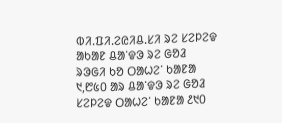ᱵᱤ.ᱯᱤ.ᱮᱭᱤᱪ.ᱥᱤ ᱨᱮ ᱥᱮᱞᱮᱫ ᱟᱠᱟᱱ ᱪᱟᱸᱫᱳ ᱨᱮ ᱜᱚᱲ ᱨᱳᱜᱤ ᱠᱚ ᱛᱟᱦᱮᱸ ᱠᱟᱱᱟ ᱑,᱘᱕᱐ ᱟᱨ ᱪᱟᱸᱫᱳ ᱨᱮ ᱜᱚᱲ ᱥᱮᱞᱮᱫ ᱛᱟᱦᱮᱸ ᱠᱟᱱᱟ ᱒᱑᱐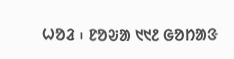ᱦᱚᱲ ᱾ ᱱᱚᱶᱟ ᱑᱑᱒ ᱜᱚᱴᱟᱝ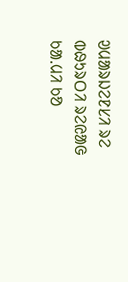ᱣᱢᱟᱨᱡᱮᱱᱥᱤ ᱨᱮ ᱵᱷᱩᱨᱛᱤ ᱨᱮᱭᱟᱜ ᱠᱟᱹᱢᱤ ᱠᱚ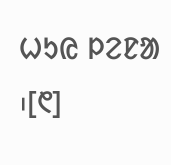ᱦᱩᱭ ᱞᱮᱱᱟ ᱾[᱖]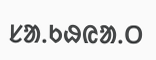ᱥᱟᱹᱠᱷᱭᱟᱹᱛ